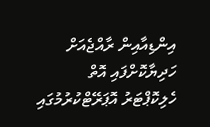އިންޑިއާއިން ރާއްޖެއަށް ހަދިޔާކޮށްފައި އޮތް ހެލިކޮޕްޓަރު އޮޕަރޭޓްކުރުމުގައި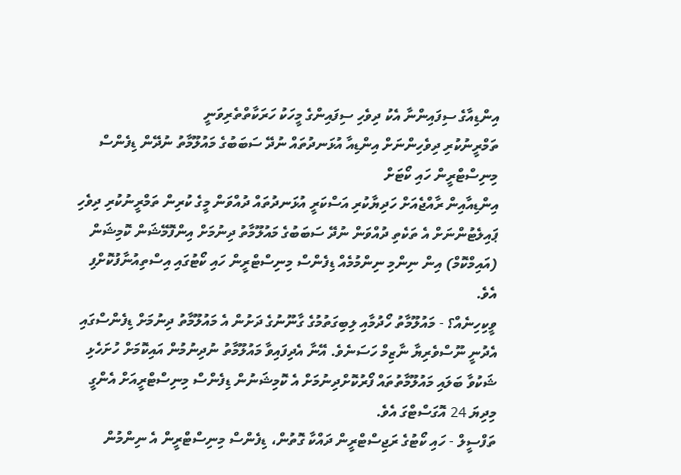އިންޑިއާގެ ސިފައިންނާ އެކު ދިވެހި ސިފައިންގެ މީހަކު ހަރަކާތްތެރިވަނީ
ތަމްރީނުކުރި ދިވެހިންނަށް އިންޑިއާ އުޅަނދުތައް ނުދޭ ސަބަބުގެ މައުލޫމާތު ނުދޭން ޑިފެންސް މިނިސްޓްރީން ހައި ކޯޓަށް
އިންޑިއާއިން ރާއްޖެއަށް ހަދިޔާކުރި އަސްކަރީ އުޅަނދުތައް ދުއްވަން މީގެ ކުރިން ތަމްރީނުކުރި ދިވެހި ޕައިލެޓުންނަށް އެ ތަކެތި ދުއްވަން ނުދޭ ސަބަބުގެ މައުލޫމާތު ދިނުމަށް އިންފޮމޭޝަން ކޮމިޝަން (އައިމްކޮމް) އިން ނިންމި ނިންމުމެއް ޑިފެންސް މިނިސްޓްރީން ހައި ކޯޓުގައި އިސްތިއުނާފުކޮށްފި އެވެ.
ވީކިހިނެއް؟ - މައުލޫމާތު ހޯދުމާއި ލިބިގަތުމުގެ ގާނޫނުގެ ދަށުން އެ މައުލޫމާތު ދިނުމަށް ޑިފެންސްގައި އެދުނީ ނޫސްވެރިޔާ ނާޒިމް ހަސަނެވެ. އޭނާ އެދިފައިވާ މައުލޫމާތު ނުދިނުމުން އައިކޮމަށް ހުށަހެޅި ޝަކުވާ ބަލައި މައުލޫމާތުތައް ފޯރުކޮށްދިނުމަށް އެ ކޮމިޝަނުން ޑިފެންސް މިނިސްޓްރީއަށް އެންގީ މިދިޔަ 24 އޮގަސްޓްގަ އެވެ.
ތަފްސީލް - ހައި ކޯޓުގެ ރަޖިސްޓްރީން ދައްކާ ގޮތުން، ޑިފެންސް މިނިސްޓްރީން އެ ނިންމުން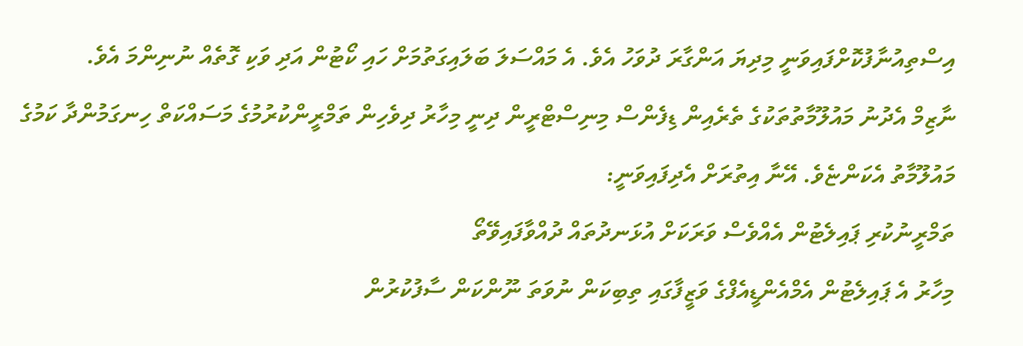އިސްތިއުނާފުކޮށްފައިވަނީ މިދިޔަ އަންގާރަ ދުވަހު އެވެ. އެ މައްސަލަ ބަލައިގަތުމަށް ހައި ކޯޓުން އަދި ވަކި ގޮތެއް ނުނިންމަ އެވެ.
ނާޒިމް އެދުނު މައުލޫމާތުތަކުގެ ތެރެއިން ޑިފެންސް މިނިސްޓްރީން ދިނީ މިހާރު ދިވެހިން ތަމްރީންކުރުމުގެ މަސައްކަތް ހިނގަމުންދާ ކަމުގެ މައުލޫމާތު އެކަންޏެވެ. އޭނާ އިތުރަށް އެދިފައިވަނީ:
ތަމްރީނުކުރި ޕައިލެޓުން އެއްވެސް ވަރަކަށް އުޅަނދުތައް ދުއްވާފައިވޭތޯ
މިހާރު އެ ޕައިލެޓުން އެމްއެންޑީއެފްގެ ވަޒީފާގައި ތިބިކަން ނުވަތަ ނޫންކަން ސާފުކުރުން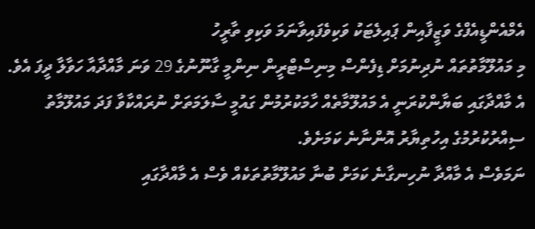އެމްއެންޑީއެފްގެ ވަޒީފާއިން ޕައިލެޓަކު ވަކިވެފައިވާނަމަ ވަކިވި ތާރީހު
މި މައުލޫމާތުތައް ނުދިނުމަށް ޑިފެންސް މިނިސްޓްރީން ނިންމީ ގާނޫނުގެ 29 ވަނަ މާއްދާއާ ހަވާލާ ދީފަ އެވެ. އެ މާއްދާގައި ބަޔާންކުރަނީ އެ މައުލޫމާތެއް ހާމަކުރުމުން ގައުމީ ސާލަމަތަށް ނުރައްކާވާ ފަދަ މައުލޫމާތު ސިއްރުކުރުމުގެ އިހުތިޔާރު އޮންނާނެ ކަމަށެވެ.
ނަމަވެސް އެ މާއްދާ ނުހިނގާނެ ކަމަށް ބުނާ މައުލޫމާތުތަކެއް ވެސް އެ މާއްދާގައި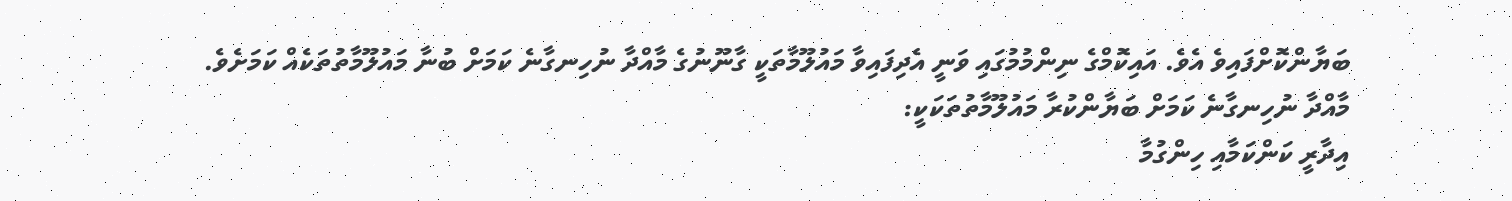ބަޔާންކޮށްފައިވެ އެވެ. އައިކޮމްގެ ނިންމުމުގައި ވަނީ އެދިފައިވާ މައުލޫމާތަކީ ގާނޫނުގެ މާއްދާ ނުހިނގާނެ ކަމަށް ބުނާ މައުލޫމާތުތަކެއް ކަމަށެވެ.
މާއްދާ ނުހިނގާނެ ކަމަށް ބަޔާންކުރާ މައުލޫމާތުތަކަކީ:
އިދާރީ ކަންކަމާއި ހިންގުމާ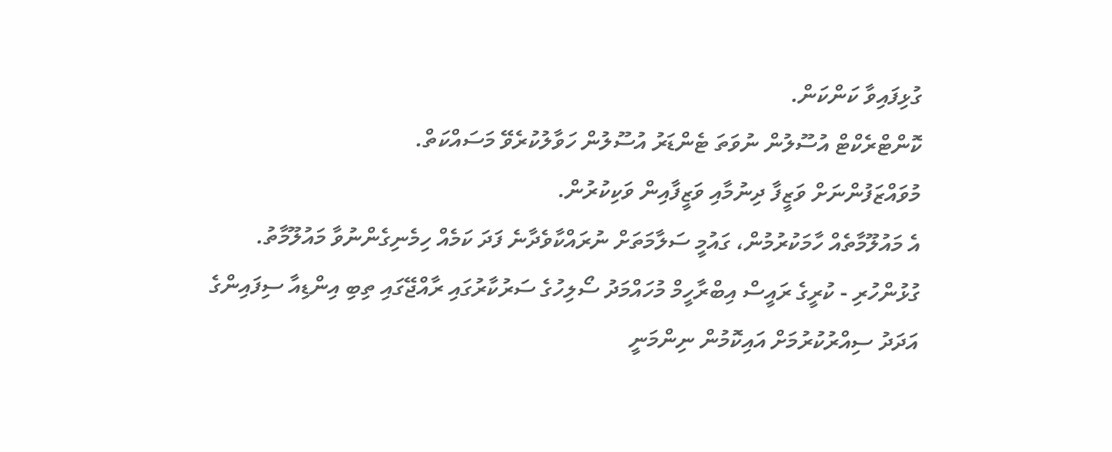ގުޅިފައިވާ ކަންކަން.
ކޮންޓްރެކްޓް އުސޫލުން ނުވަތަ ޓެންޑަރު އުސޫލުން ހަވާލުކުރެވޭ މަސައްކަތް.
މުވައްޒަފުންނަށް ވަޒީފާ ދިނުމާއި ވަޒީފާއިން ވަކިކުރުން.
އެ މައުލޫމާތެއް ހާމަކުރުމުން، ގައުމީ ސަލާމަތަށް ނުރައްކާވެދާނެ ފަދަ ކަމެއް ހިމެނިގެންނުވާ މައުލޫމާތު.
ގުޅުންހުރި - ކުރީގެ ރައީސް އިބްރާހީމް މުހައްމަދު ސޯލިހުގެ ސަރުކާރުގައި ރާއްޖޭގައި ތިބި އިންޑިއާ ސިފައިންގެ އަދަދު ސިއްރުކުރުމަށް އައިކޮމުން ނިންމަނީ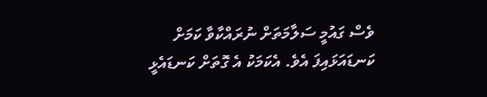ވެސް ގައުމީ ސަލާމަތަށް ނުރައްކާވާ ކަމަށް ކަނޑައަޅައިފަ އެވެ. އެކަމަކު އެ ގޮތަށް ކަނޑައެޅީ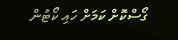ގޯސްކޮށް ކަމަށް ހައި ކޯޓުން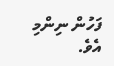ފަހުން ނިންމި އެވެ.